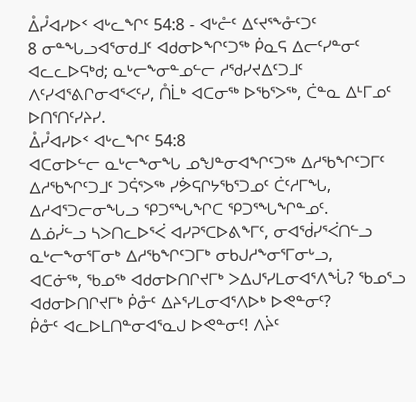ᐂᓮᐊᓯᐅᑉ ᐊᒡᓚᖏᑦ 54:8 - ᐊᒡᓔᑦ ᐃᑦᔪᕐᖕᓁᑦᑐᑦ
8 ᓂᓐᖓᓗᐊᕐᓂᑯᒧᑦ ᐊᑯᓂᐅᖏᑦᑐᖅ ᑮᓇᕋ ᐃᓕᑦᓯᓐᓂᑦ ᐊᓚᓚᐅᕋᒃᑯ; ᓇᒡᓕᖕᓂᓐᓄᓪᓕ ᓱᖁᓯᔪᐃᑦᑐᒧᑦ ᐱᑦᓯᐊᕐᕕᒋᓂᐊᕐᐸᑦᓯ, ᑍᒫᒃ ᐊᑕᓂᖅ ᐅᖃᕐᐳᖅ, ᑖᓐᓇ ᐃᒻᒥᓄᑦ ᐅᑎᕐᑎᑦᓯᔨᓯ.
ᐂᓮᐊᓯᐅᑉ ᐊᒡᓚᖏᑦ 54:8
ᐊᑕᓂᐅᓪᓕ ᓇᒡᓕᖕᓂᖓ ᓄᖑᓐᓂᐊᖏᑦᑐᖅ ᐃᓱᖃᖏᑦᑐᒥᑦ ᐃᓱᖃᖏᑦᑐᒧᑦ ᑐᕌᕐᐳᖅ ᓯᕘᕋᒋᔭᖃᕐᑐᓄᑦ ᑖᑦᓱᒥᖓ, ᐃᓱᐊᕐᑐᓕᓂᖓᓗ ᕿᑐᕐᖓᖏᑕ ᕿᑐᕐᖓᖏᓐᓄᑦ.
ᐃᓅᓰᓪᓗ ᓴᐳᑎᓚᐅᕐᐹ ᐊᓯᕈᕐᑕᐅᕕᖕᒥᑦ, ᓂᐊᖂᓯᕐᐹᑎᓪᓗ ᓇᒡᓕᖕᓂᕐᒥᓂᒃ ᐃᓱᖃᖏᑦᑐᒥᒃ ᓂᑲᒍᓱᖕᓂᕐᒥᓂᒡᓗ,
ᐊᑕᓃᖅ, ᖃᓄᖅ ᐊᑯᓂᐅᑎᒋᔪᒥᒃ ᐳᐃᒍᕐᓯᒪᓂᐊᕐᐱᖔ? ᖃᓄᕐᓗ ᐊᑯᓂᐅᑎᒋᔪᒥᒃ ᑮᓁᑦ ᐃᔨᕐᓯᒪᓂᐊᕐᐱᐅᒃ ᐅᕙᓐᓂᑦ?
ᑮᓁᑦ ᐊᓚᐅᒪᑎᓐᓂᐊᕐᓇᒍ ᐅᕙᓐᓂᑦ! ᐱᔩᑦ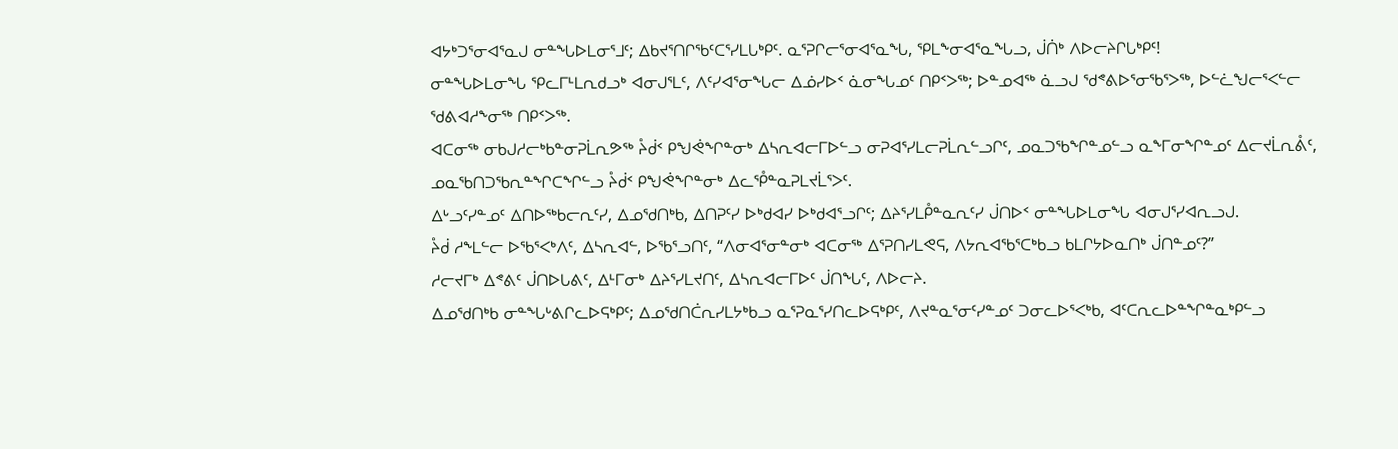ᐊᔭᒃᑐᕐᓂᐊᕐᓇᒍ ᓂᓐᖓᐅᒪᓂᕐᒧᑦ; ᐃᑲᔪᕐᑎᒋᖃᑦᑕᕐᓯᒪᒐᒃᑭᑦ. ᓇᕐᕈᒋᓕᕐᓂᐊᕐᓇᖓ, ᕿᒪᖕᓂᐊᕐᓇᖓᓗ, ᒎᑏᒃ ᐱᐅᓕᔨᒋᒐᒃᑭᑦ!
ᓂᓐᖓᐅᒪᓂᖓ ᕿᓚᒥᒻᒪᕆᑯᓗᒃ ᐊᓂᒍᕐᒪᑦ, ᐱᑦᓯᐊᕐᓂᖓᓕ ᐃᓅᓯᐅᑉ ᓈᓂᖓᓄᑦ ᑎᑭᑉᐳᖅ; ᐅᓐᓄᐊᖅ ᓈᓗᒍ ᖁᕝᕕᐅᕐᓂᖃᕐᐳᖅ, ᐅᓪᓛᖑᓕᕐᐸᓪᓕ ᖁᕕᐊᓱᖕᓂᖅ ᑎᑭᑉᐳᖅ.
ᐊᑕᓂᖅ ᓂᑲᒍᓱᓕᒃᑲᓐᓂᕈᒫᕆᕗᖅ ᔧᑰᑉ ᑭᖑᕚᖏᓐᓂᒃ ᐃᓴᕆᐊᓕᒥᐅᓪᓗ ᓂᕈᐊᕐᓯᒪᓕᕈᒫᕆᓪᓗᒋᑦ, ᓄᓇᑐᖃᖏᓐᓄᓪᓗ ᓇᖕᒥᓂᖏᓐᓄᑦ ᐃᓕᔪᒫᕆᕔᑦ, ᓄᓇᖃᑎᑐᖃᕆᓐᖏᑕᖏᓪᓗ ᔧᑰᑉ ᑭᖑᕚᖏᓐᓂᒃ ᐃᓚᕾᓐᓇᕈᒪᔪᒫᕐᐳᑦ.
ᐃᒡᓗᑦᓯᓐᓄᑦ ᐃᑎᐅᖅᑲᓕᕆᑦᓯ, ᐃᓄᖁᑎᒃᑲ, ᐃᑎᕈᑦᓯ ᐅᒃᑯᐊᓯ ᐅᒃᑯᐊᕐᓗᒋᑦ; ᐃᔨᕐᓯᒪᑬᓐᓇᕆᑦᓯ ᒎᑎᐅᑉ ᓂᓐᖓᐅᒪᓂᖓ ᐊᓂᒍᕐᓯᐊᕆᓗᒍ.
ᔧᑰ ᓱᖕᒪᓪᓕ ᐅᖃᕐᐸᒃᐱᑦ, ᐃᓴᕆᐊᓪ, ᐅᖃᕐᓗᑎᑦ, “ᐱᓂᐊᕐᓂᓐᓂᒃ ᐊᑕᓂᖅ ᐃᕐᕈᑎᓯᒪᕙᕋ, ᐱᔭᕆᐊᖃᕐᑕᒃᑲᓗ ᑲᒪᒋᔭᐅᓇᑎᒃ ᒎᑎᓐᓄᑦ?”
ᓱᓕᔪᒥᒃ ᐃᕝᕕᑦ ᒎᑎᐅᒐᕕᑦ, ᐃᒻᒥᓂᒃ ᐃᔨᕐᓯᒪᔪᑎᑦ, ᐃᓴᕆᐊᓕᒥᐅᑦ ᒎᑎᖓᑦ, ᐱᐅᓕᔨ.
ᐃᓄᖁᑎᒃᑲ ᓂᓐᖓᒡᕕᒋᓚᐅᕋᒃᑭᑦ; ᐃᓄᖁᑎᑖᕆᓯᒪᔭᒃᑲᓗ ᓇᕐᕈᓇᕐᓯᑎᓚᐅᕋᒃᑭᑦ, ᐱᔪᓐᓇᕐᓂᑦᓯᓐᓄᑦ ᑐᓂᓚᐅᕐᐸᒃᑲ, ᐊᑦᑕᕆᓚᐅᓐᖏᓐᓇᒃᑭᓪᓗ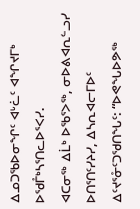ᐃᓄᑐᖃᐅᓂᖏᑦ ᐊᒡᓛᑦ ᐊᖏᔪᒥᒃ ᐅᖁᒤᒃᓴᕐᑎᓚᐅᕐᐸᓯ.
ᐊᑕᓂᖅ ᐃᒫᒃ ᐅᖃᕐᐳᖅ, ᓂᐅᕕᐊᕆᓪᓗᓯ ᐅᑎᕐᑎᑦᓯᔨᓯ, ᐃᓴᕆᐊᓕᒥᐅᑦ ᐃᑦᔪᕐᓁᑦᑐᖁᑎᖓᑦ: “ᐅᕙᖓᐅᕗᖅ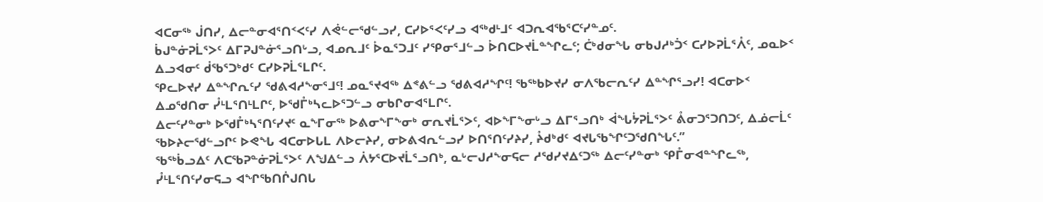ᐊᑕᓂᖅ ᒎᑎᓯ, ᐃᓕᓐᓂᐊᕐᑎᑉᐸᑦᓯ ᐱᕚᓪᓕᖁᓪᓗᓯ, ᑕᓯᐅᕐᐸᑦᓯᓗ ᐊᖅᑯᒻᒧᑦ ᐊᑐᕆᐊᖃᕐᑕᑦᓯᓐᓄᑦ.
ᑳᒍᓐᓃᕈᒫᕐᐳᑦ ᐃᒥᕈᒍᓐᓃᕐᓗᑎᒡᓗ, ᐊᓄᕆᒧᑦ ᐆᓇᕐᑐᒧᑦ ᓯᕿᓂᕐᒧᓪᓗ ᐆᑎᑕᐅᔪᒫᓐᖏᓚᑦ; ᑖᒃᑯᓂᖓ ᓂᑲᒍᓱᒃᑑᑉ ᑕᓯᐅᕈᒫᕐᐰᑦ, ᓄᓇᐅᑉ ᐃᓗᐊᓂᑦ ᑰᖃᕐᑐᒃᑯᑦ ᑕᓯᐅᕈᒫᕐᒪᒋᑦ.
ᕿᓚᐅᔪᓯ ᐃᓐᖏᕆᑦᓯ ᖁᕕᐊᓱᖕᓂᕐᒧᑦ! ᓄᓇᕐᔪᐊᖅ ᐃᕝᕕᓪᓗ ᖁᕕᐊᓱᖏᑦ! ᖃᖅᑲᐅᔪᓯ ᓂᐱᖃᓕᕆᑦᓯ ᐃᓐᖏᕐᓗᓯ! ᐊᑕᓂᐅᑉ ᐃᓄᖁᑎᓂ ᓮᒻᒪᕐᑎᒻᒪᒋᑦ, ᐅᖁᒤᒃᓴᓚᐅᕐᑐᓪᓗ ᓂᑲᒋᓂᐊᕐᒪᒋᑦ.
ᐃᓕᑦᓯᓐᓂᒃ ᐅᖁᒤᒃᓴᕐᑎᑦᓯᔪᑦ ᓇᖕᒥᓂᖅ ᐅᕕᓂᖕᒥᖕᓂᒃ ᓂᕆᔪᒫᕐᐳᑦ, ᐊᐅᖕᒥᖕᓂᒡᓗ ᐃᒥᕐᓗᑎᒃ ᐋᖓᔮᕈᒫᕐᐳᑦ ᕔᓂᑐᕐᑐᑎᑐᑦ, ᐃᓅᓕᒫᑦ ᖃᐅᔨᓕᖁᓪᓗᒋᑦ ᐅᕙᖓ ᐊᑕᓂᐅᒐᒪ ᐱᐅᓕᔨᓯ, ᓂᐅᕕᐊᕆᓪᓗᓯ ᐅᑎᕐᑎᑦᓯᔨᓯ, ᔧᑯᒃᑯᑦ ᐊᔪᒐᖃᖏᑦᑐᖁᑎᖓᑦ.”
ᖃᖅᑳᓗᐃᑦ ᐱᑕᖃᕈᓐᓃᕈᒫᕐᐳᑦ ᐱᖑᐃᓪᓗ ᐲᔭᕐᑕᐅᔪᒫᕐᓗᑎᒃ, ᓇᒡᓕᒍᓱᖕᓂᕋᓕ ᓱᖁᓯᔪᐃᑦᑐᖅ ᐃᓕᑦᓯᓐᓂᒃ ᕿᒤᓂᐊᓐᖏᓚᖅ, ᓮᒻᒪᕐᑎᑦᓯᓂᕋᓗ ᐊᖏᖃᑎᒌᒍᑎᒐ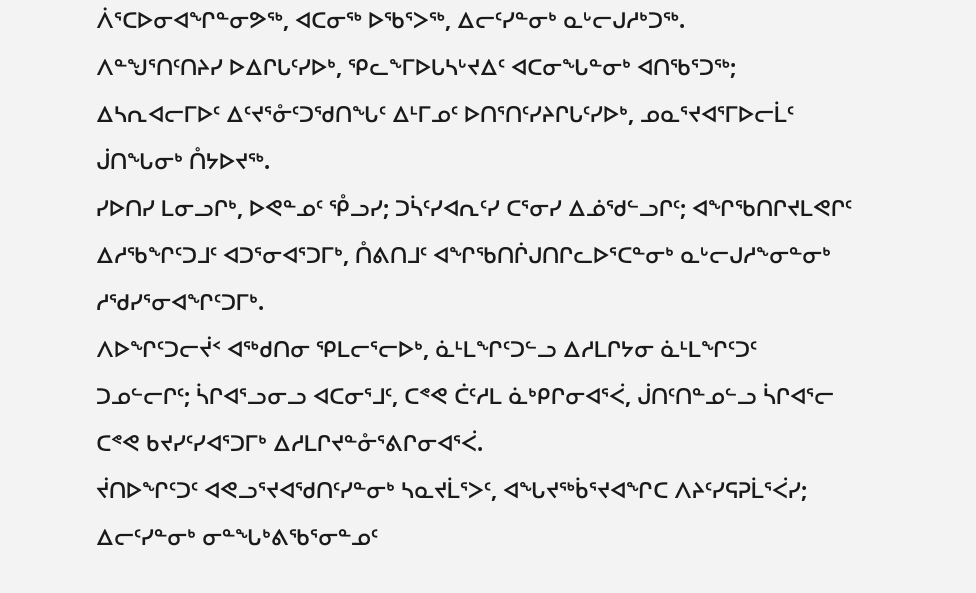ᐲᕐᑕᐅᓂᐊᖏᓐᓂᕗᖅ, ᐊᑕᓂᖅ ᐅᖃᕐᐳᖅ, ᐃᓕᑦᓯᓐᓂᒃ ᓇᒡᓕᒍᓱᒃᑐᖅ.
ᐱᓐᖑᕐᑎᑦᑎᔨᓯ ᐅᐃᒋᒐᑦᓯᐅᒃ, ᕿᓚᖕᒥᐅᒐᓴᒡᔪᐃᑦ ᐊᑕᓂᖓᓐᓂᒃ ᐊᑎᖃᕐᑐᖅ; ᐃᓴᕆᐊᓕᒥᐅᑦ ᐃᑦᔪᕐᓁᑦᑐᖁᑎᖓᑦ ᐃᒻᒥᓄᑦ ᐅᑎᕐᑎᑦᓯᔨᒋᒐᑦᓯᐅᒃ, ᓄᓇᕐᔪᐊᕐᒥᐅᓕᒫᑦ ᒎᑎᖓᓂᒃ ᑍᔭᐅᔪᖅ.
ᓯᐅᑎᓯ ᒪᓂᓗᒋᒃ, ᐅᕙᓐᓄᑦ ᕾᓗᓯ; ᑐᓵᑦᓯᐊᕆᑦᓯ ᑕᕐᓂᓯ ᐃᓅᖁᓪᓗᒋᑦ; ᐊᖏᖃᑎᒋᔪᒪᕙᒋᑦ ᐃᓱᖃᖏᑦᑐᒧᑦ ᐊᑐᕐᓂᐊᕐᑐᒥᒃ, ᑍᕕᑎᒧᑦ ᐊᖏᖃᑎᒌᒍᑎᒋᓚᐅᕐᑕᓐᓂᒃ ᓇᒡᓕᒍᓱᖕᓂᓐᓂᒃ ᓱᖁᓯᕐᓂᐊᖏᑦᑐᒥᒃ.
ᐱᐅᖏᑦᑐᓕᔫᑉ ᐊᖅᑯᑎᓂ ᕿᒪᓕᕐᓕᐅᒃ, ᓈᒻᒪᖏᑦᑐᓪᓗ ᐃᓱᒪᒋᔭᓂ ᓈᒻᒪᖏᑦᑐᑦ ᑐᓄᓪᓕᒋᑦ; ᓵᒋᐊᕐᓗᓂᓗ ᐊᑕᓂᕐᒧᑦ, ᑕᕝᕙ ᑖᑦᓱᒪ ᓈᒃᑭᒋᓂᐊᕐᐹ, ᒎᑎᑦᑎᓐᓄᓪᓗ ᓵᒋᐊᕐᓕ ᑕᕝᕙ ᑲᔪᓯᑦᓯᐊᕐᑐᒥᒃ ᐃᓱᒪᒋᔪᓐᓁᕐᕕᒋᓂᐊᕐᐹ.
ᔫᑎᐅᖏᑦᑐᑦ ᐊᕙᓗᕐᔪᐊᖁᑎᑦᓯᓐᓂᒃ ᓴᓇᔪᒫᕐᐳᑦ, ᐊᖓᔪᖅᑳᕐᔪᐊᖏᑕ ᐱᔨᑦᓯᕋᕈᒫᕐᐹᓯ; ᐃᓕᑦᓯᓐᓂᒃ ᓂᓐᖓᒃᕕᖃᕐᓂᓐᓄᑦ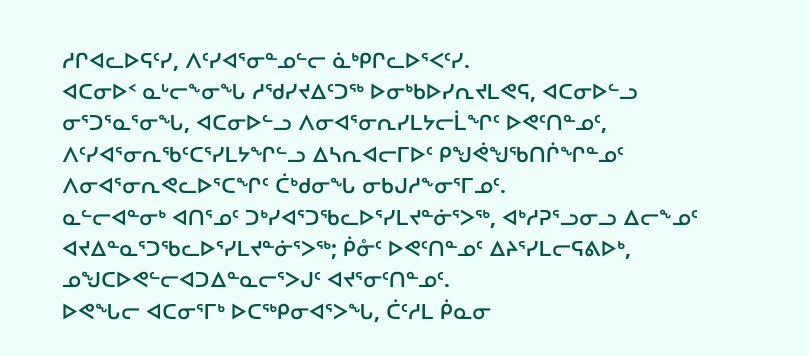ᓱᒋᐊᓚᐅᕋᑦᓯ, ᐱᑦᓯᐊᕐᓂᓐᓄᓪᓕ ᓈᒃᑭᒋᓚᐅᕐᐸᑦᓯ.
ᐊᑕᓂᐅᑉ ᓇᒡᓕᖕᓂᖓ ᓱᖁᓯᔪᐃᑦᑐᖅ ᐅᓂᒃᑲᐅᓯᕆᔪᒪᕙᕋ, ᐊᑕᓂᐅᓪᓗ ᓂᕐᑐᕐᓇᕐᓂᖓ, ᐊᑕᓂᐅᓪᓗ ᐱᓂᐊᕐᓂᕆᓯᒪᔭᓕᒫᖏᑦ ᐅᕙᑦᑎᓐᓄᑦ, ᐱᑦᓯᐊᕐᓂᕆᖃᑦᑕᕐᓯᒪᔭᖏᓪᓗ ᐃᓴᕆᐊᓕᒥᐅᑦ ᑭᖑᕚᖑᖃᑎᒌᖏᓐᓄᑦ ᐱᓂᐊᕐᓂᕆᕙᓚᐅᕐᑕᖏᑦ ᑖᒃᑯᓂᖓ ᓂᑲᒍᓱᖕᓂᕐᒥᓄᑦ.
ᓇᓪᓕᐊᓐᓂᒃ ᐊᑎᕐᓄᑦ ᑐᒃᓯᐊᕐᑐᖃᓚᐅᕐᓯᒪᔪᓐᓃᕐᐳᖅ, ᐊᒃᓱᕈᕐᓗᓂᓗ ᐃᓕᖕᓄᑦ ᐊᔪᐃᓐᓇᕐᑐᖃᓚᐅᕐᓯᒪᔪᓐᓃᕐᐳᖅ; ᑮᓁᑦ ᐅᕙᑦᑎᓐᓄᑦ ᐃᔨᕐᓯᒪᓕᕋᕕᐅᒃ, ᓄᖑᑕᐅᕙᓪᓕᐊᑐᐃᓐᓇᓕᕐᐳᒍᑦ ᐊᔪᕐᓂᑦᑎᓐᓄᑦ.
ᐅᕙᖓᓕ ᐊᑕᓂᕐᒥᒃ ᐅᑕᖅᑭᓂᐊᕐᐳᖓ, ᑖᑦᓱᒪ ᑮᓇᓂ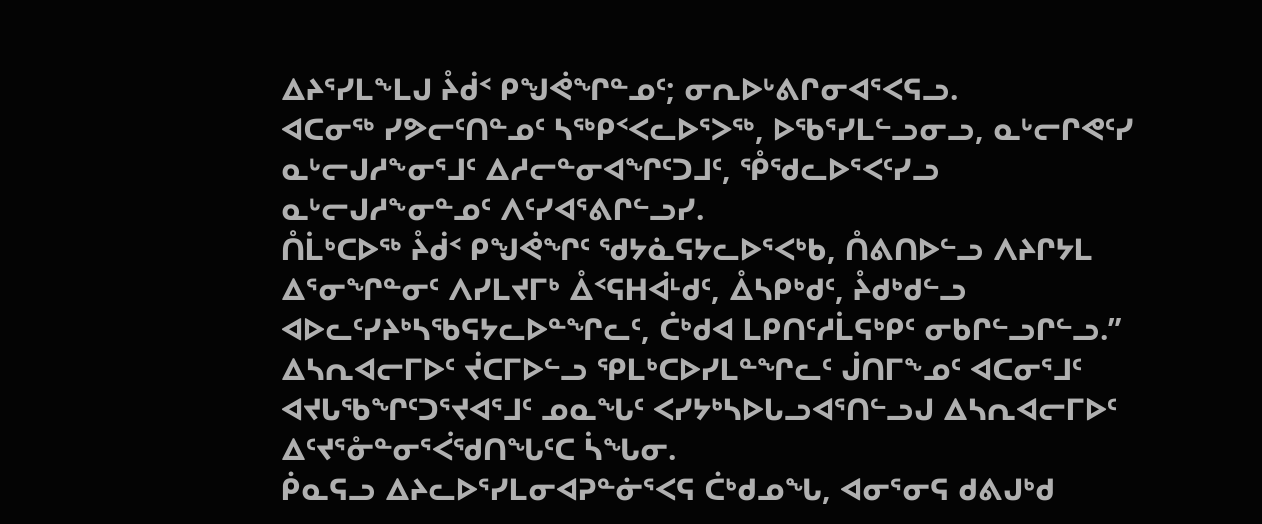ᐃᔨᕐᓯᒪᖕᒪᒍ ᔧᑰᑉ ᑭᖑᕚᖏᓐᓄᑦ; ᓂᕆᐅᒡᕕᒋᓂᐊᕐᐸᕋᓗ.
ᐊᑕᓂᖅ ᓯᕗᓕᑦᑎᓐᓄᑦ ᓴᖅᑭᑉᐸᓚᐅᕐᐳᖅ, ᐅᖃᕐᓯᒪᓪᓗᓂᓗ, ᓇᒡᓕᒋᕙᑦᓯ ᓇᒡᓕᒍᓱᖕᓂᕐᒧᑦ ᐃᓱᓕᓐᓂᐊᖏᑦᑐᒧᑦ, ᕾᖁᓚᐅᕐᐸᑦᓯᓗ ᓇᒡᓕᒍᓱᖕᓂᓐᓄᑦ ᐱᑦᓯᐊᕐᕕᒋᓪᓗᓯ.
ᑍᒫᒃᑕᐅᖅ ᔧᑰᑉ ᑭᖑᕚᖏᑦ ᖁᔭᓈᕋᔭᓚᐅᕐᐸᒃᑲ, ᑍᕕᑎᐅᓪᓗ ᐱᔨᒋᔭᒪ ᐃᕐᓂᖏᓐᓂᑦ ᐱᓯᒪᔪᒥᒃ ᐂᑉᕋᕼᐋᒻᑯᑦ, ᐂᓴᑭᒃᑯᑦ, ᔧᑯᒃᑯᓪᓗ ᐊᐅᓚᑦᓯᔨᒃᓴᖃᕋᔭᓚᐅᓐᖏᓚᑦ, ᑖᒃᑯᐊ ᒪᑭᑎᑦᓱᒫᕋᒃᑭᑦ ᓂᑲᒋᓪᓗᒋᓪᓗ.”
ᐃᓴᕆᐊᓕᒥᐅᑦ ᔫᑕᒥᐅᓪᓗ ᕿᒪᒃᑕᐅᓯᒪᓐᖏᓚᑦ ᒎᑎᒥᖕᓄᑦ ᐊᑕᓂᕐᒧᑦ ᐊᔪᒐᖃᖏᑦᑐᕐᔪᐊᕐᒧᑦ ᓄᓇᖓᑦ ᐸᓯᔭᒃᓴᐅᒐᓗᐊᕐᑎᓪᓗᒍ ᐃᓴᕆᐊᓕᒥᐅᑦ ᐃᑦᔪᕐᓁᓐᓂᕐᐹᖁᑎᖓᑦᑕ ᓵᖓᓂ.
ᑮᓇᕋᓗ ᐃᔨᓚᐅᕐᓯᒪᓂᐊᕈᓐᓃᕐᐸᕋ ᑖᒃᑯᓄᖓ, ᐊᓂᕐᓂᕋ ᑯᕕᒍᒃᑯ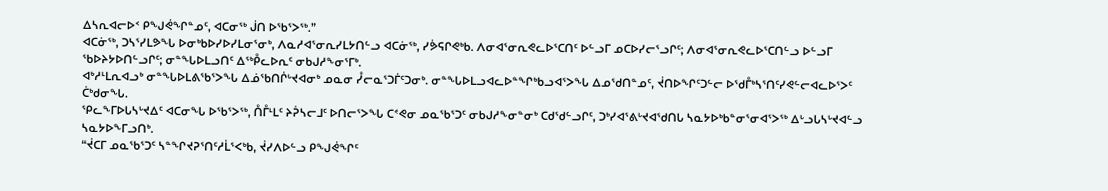ᐃᓴᕆᐊᓕᐅᑉ ᑭᖑᕚᖏᓐᓄᑦ, ᐊᑕᓂᖅ ᒎᑎ ᐅᖃᕐᐳᖅ.”
ᐊᑕᓃᖅ, ᑐᓴᕐᓯᒪᕗᖓ ᐅᓂᒃᑲᐅᓯᐅᓯᒪᓂᕐᓂᒃ, ᐱᓇᓱᐊᕐᓂᕆᓯᒪᔭᑎᓪᓗ ᐊᑕᓃᖅ, ᓯᕘᕋᒋᕙᒃᑲ. ᐱᓂᐊᕐᓂᕆᕙᓚᐅᕐᑕᑎᑦ ᐅᓪᓗᒥ ᓄᑕᐅᓯᓕᕐᓗᒋᑦ; ᐱᓂᐊᕐᓂᕆᕙᓚᐅᕐᑕᑎᓪᓗ ᐅᓪᓗᒥ ᖃᐅᔨᔭᐅᑎᓪᓗᒋᑦ; ᓂᓐᖓᐅᒪᓗᑎᑦ ᐃᖅᑬᓚᐅᕆᑦ ᓂᑲᒍᓱᖕᓂᕐᒥᒃ.
ᐊᒃᓱᒻᒪᕆᐊᓗᒃ ᓂᓐᖓᐅᒪᕕᖃᕐᐳᖓ ᐃᓅᖃᑎᒌᒡᔪᐊᓂᒃ ᓄᓇᓂ ᓮᓕᓇᕐᑐᒦᑦᑐᓂᒃ. ᓂᓐᖓᐅᒪᓗᐊᓚᐅᓐᖏᒃᑲᓗᐊᕐᐳᖓ ᐃᓄᖁᑎᓐᓄᑦ, ᔫᑎᐅᖏᑦᑐᓪᓕ ᐅᖁᒤᒃᓴᕐᑎᑦᓯᕙᓪᓕᐊᓚᐅᕐᐳᑦ ᑖᒃᑯᓂᖓ.
ᕿᓚᖕᒥᐅᒐᓴᒡᔪᐃᑦ ᐊᑕᓂᖓ ᐅᖃᕐᐳᖅ, ᑍᒤᒻᒪᑦ ᔨᕉᓴᓕᒧᑦ ᐅᑎᓕᕐᐳᖓ ᑕᕝᕙᓂ ᓄᓇᖃᕐᑐᑦ ᓂᑲᒍᓱᖕᓂᓐᓂᒃ ᑕᑯᖁᓪᓗᒋᑦ, ᑐᒃᓯᐊᕐᕕᒡᔪᐊᖁᑎᒐ ᓴᓇᔭᐅᒃᑲᓐᓂᕐᓂᐊᕐᐳᖅ ᐃᒡᓗᒐᓴᒡᔪᐊᓪᓗ ᓴᓇᔭᐅᖕᒥᓗᑎᒃ.
“ᔫᑕᒥ ᓄᓇᖃᕐᑐᑦ ᓴᓐᖏᔪᕈᕐᑎᑦᓱᒫᕐᐸᒃᑲ, ᔫᓯᐱᐅᓪᓗ ᑭᖑᕚᖏᑦ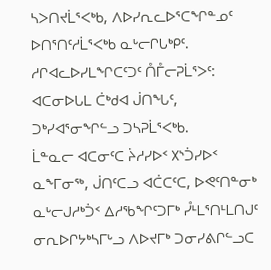ᓴᐳᑎᔪᒫᕐᐸᒃᑲ, ᐱᐅᓯᕆᓚᐅᕐᑕᖏᓐᓄᑦ ᐅᑎᕐᑎᑦᓱᒫᕐᐸᒃᑲ ᓇᒡᓕᒋᒐᒃᑭᑦ. ᓱᒋᐊᓚᐅᓯᒪᖏᑕᑦᑐᑦ ᑍᒤᓕᕈᒫᕐᐳᑦ: ᐊᑕᓂᐅᒐᒪ ᑖᒃᑯᐊ ᒎᑎᖓᑦ, ᑐᒃᓯᐊᕐᓂᖏᓪᓗ ᑐᓴᕈᒫᕐᐸᒃᑲ.
ᒫᓐᓇᓕ ᐊᑕᓂᑦᑕ ᔩᓱᓯᐅᑉ ᙭ᔅᑑᓯᐅᑉ ᓇᖕᒥᓂᖅ, ᒎᑎᑦᑕᓗ ᐊᑖᑕᑦᑕ, ᐅᕙᑦᑎᓐᓂᒃ ᓇᒡᓕᒍᓱᒃᑑᑉ ᐃᓱᖃᖏᑦᑐᒥᒃ ᓮᒻᒪᕐᑎᒻᒪᑎᒍᑦ ᓂᕆᐅᒋᔭᒃᓴᒥᒡᓗ ᐱᐅᔪᒥᒃ ᑐᓂᓯᕕᒋᓪᓗᑕ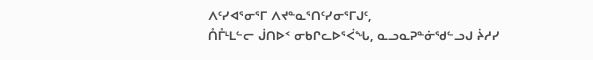ᐱᑦᓯᐊᕐᓂᕐᒥ ᐱᔪᓐᓇᕐᑎᑦᓯᓂᕐᒥᒍᑦ,
ᑍᒤᒻᒪᓪᓕ ᒎᑎᐅᑉ ᓂᑲᒋᓚᐅᕐᐹᖓ, ᓇᓗᓇᕈᓐᓃᖁᓪᓗᒍ ᔩᓱᓯ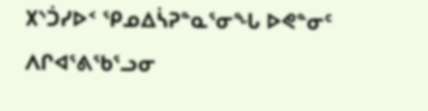᙭ᔅᑑᓯᐅᑉ ᕿᓄᐃᓵᕈᓐᓇᕐᓂᖓ ᐅᕙᓐᓂᑦ ᐱᒋᐊᕐᕕᖃᕐᓗᓂ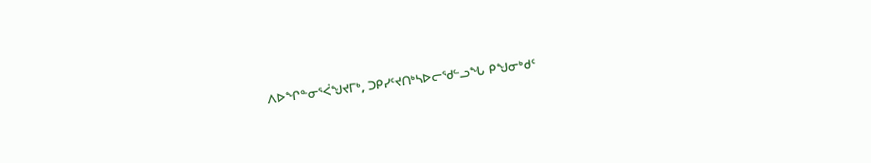ᐱᐅᖏᓐᓂᕐᐹᖑᔪᒥᒃ, ᑐᑭᓯᑦᔪᑎᒃᓴᐅᓕᖁᓪᓗᖓ ᑭᖑᓂᒃᑯᑦ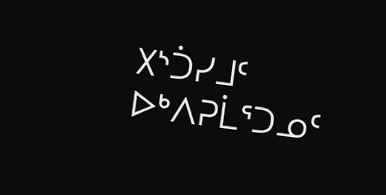᙭ᔅᑑᓯᒧᑦ ᐅᒃᐱᕈᒫᕐᑐᓄᑦ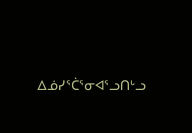ᐃᓅᓯᕐᑖᕐᓂᐊᕐᓗᑎᒡᓗ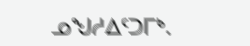ᓄᖑᓱᐃᑦᑐᒥᒃ.